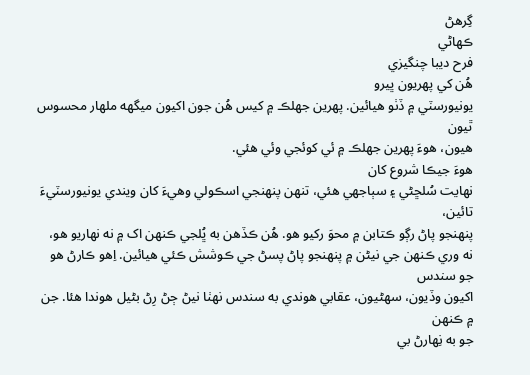گِرهڻ
ڪهاڻي
فرح ديبا چنگيزي
هُن کي پهريون ڀيرو
يونيورسٽي ۾ ڏٺو هيائين. پهرين جهلڪ ۾ کيس هُن جون اکيون ميگهه ملهار محسوس ٿيون
هيون، هوءَ پهرين جهلڪ ۾ ئي کوئجي وئي هئي.
هوءَ جيڪا شروع کان
نهايت سُلڇڻي ۽ سٻاجهي هئي، تنهن پنهنجي اسڪولي وهيءَ کان ويندي يونيورسٽيءَ تائين،
پنهنجو پاڻ رڳو ڪتابن ۾ محوَ رکيو هو. هُن ڪڏهن به ڀُلجي ڪنهن اک ۾ نه نهاريو هو،
نه وري ڪنهن جي نيڻن ۾ پنهنجو پاڻ پسڻ جي ڪوشش ڪئي هيائين. اِهو ڪارڻ هو جو سندس
اکيون وڏيون، سهڻيون، عقابي هوندي به سندس نهٺا نيڻ ڄڻ رِڻ بڻيل هوندا هئا. جن ۾ ڪنهن
جو به نِهارڻ بي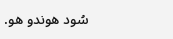سُود هوندو هو.